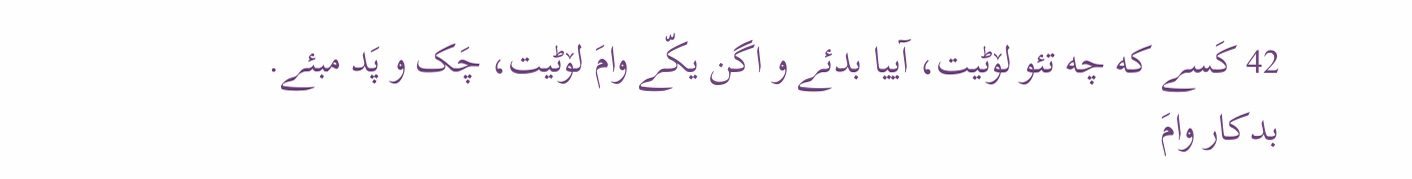42 کَسے که چه تئو لۆٹیت، آییا بدئے و اگن یکّے وامَ لۆٹیت، چَک و پَد مبئے.
بدکار وامَ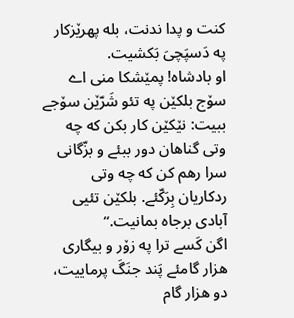کنت و پدا ندنت، بله پهرێزکار په دَسپَچیَ بَکشیت.
او بادشاه! پمێشکا منی اے سۆج بلکێن په تئو شَرّێن سۆجے ببیت: نێکێن کار بکن که چه وتی گناهان دور ببئے و بزّگانی سرا رهم کن که چه وتی ردکاریان بِرَکّئے. بلکێن تئیی آبادی برجاه بمانیت.“
اگن کَسے ترا په زۆر و بیگاری هزار گامئے پَند جنَگَ پرماییت، دو هزار گام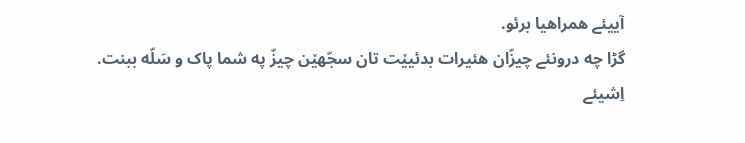آییئے همراهیا برئو.
گڑا چه درونئے چیزّان هئیرات بدئیێت تان سجّهێن چیزّ په شما پاک و سَلّه ببنت.
اِشیئے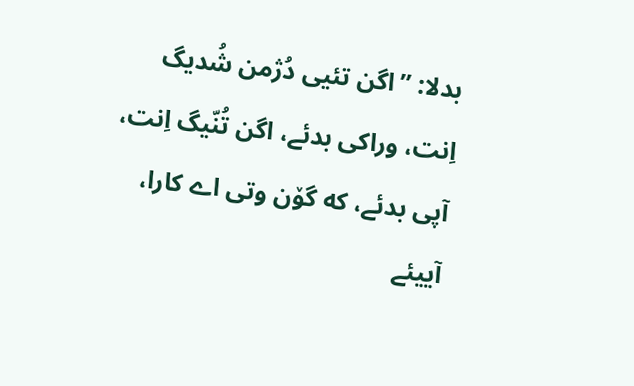بدلا: ”اگن تئیی دُژمن شُدیگ اِنت، وراکی بدئے، اگن تُنّیگ اِنت، آپی بدئے، که گۆن وتی اے کارا، آییئے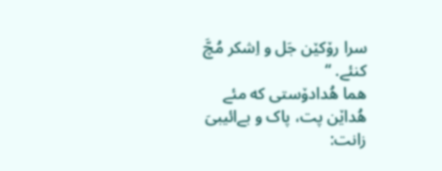سرا رۆکێن جَل و اِشکر مُچَّ کنئے. “
هما هُدادۆستی که مئے هُداێن پت، پاک و بےائیبیَ زانت: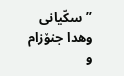”سکّیانی وهدا جنۆزام و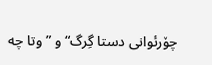چۆرئوانی دستا گِرگ“ و ”وتا چه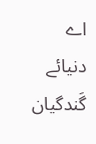اے دنیائے گَندگیان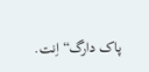پاک دارگ“ اِنت.